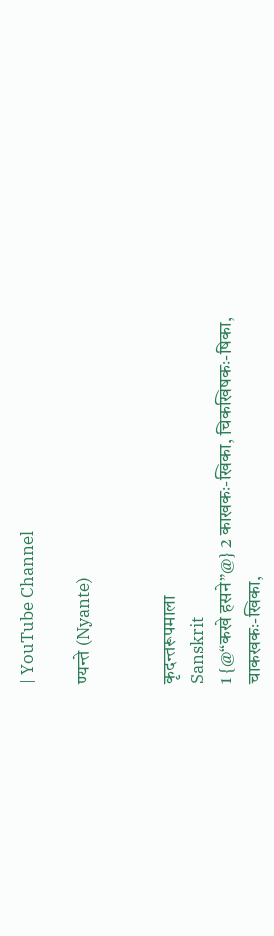| YouTube Channel

ण्यन्ते (Nyante)


कृदन्तरूपमाला
Sanskrit
1 {@“कखे हसने”@} 2 काखकः-खिका, चिकखिषकः-षिका, चाकखकः-खिका,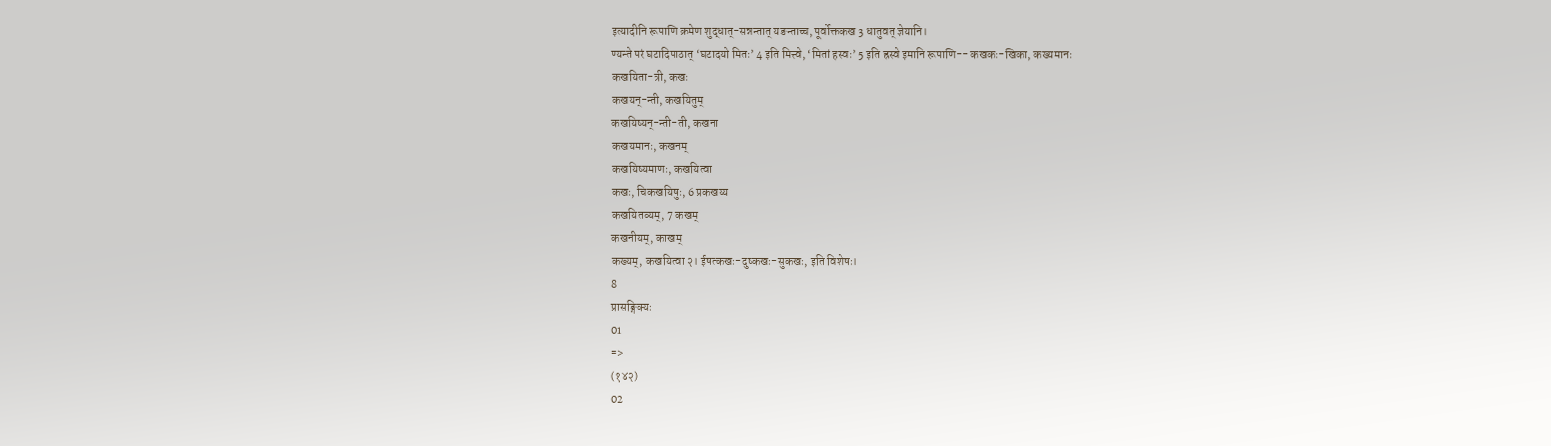इत्यादीनि रूपाणि क्रमेण शुद्धात्-सन्नन्तात् यङन्ताच्च, पूर्वोक्तकख 3 धातुवत् ज्ञेयानि।
ण्यन्ते परं घटादिपाठात् ‘घटादयो मितः’ 4 इति मित्त्वे, ‘मितां हस्वः’ 5 इति ह्रस्वे इमानि रूपाणि-- कखकः-खिका, कख्यमानः
कखयिता-त्री, कखः
कखयन्-न्ती, कखयितुम्
कखयिष्यन्-न्ती-ती, कखना
कखयमानः, कखनम्
कखयिष्यमाणः, कखयित्वा
कखः, चिकखयिषुः, 6 प्रकखय्य
कखयितव्यम्, 7 कखम्
कखनीयम्, काखम्
कख्यम्, कखयित्वा २। ईषत्कखः-दुष्कखः-सुकखः, इति विशेषः।
8
प्रासङ्गिक्यः
01
=>
(१४२)
02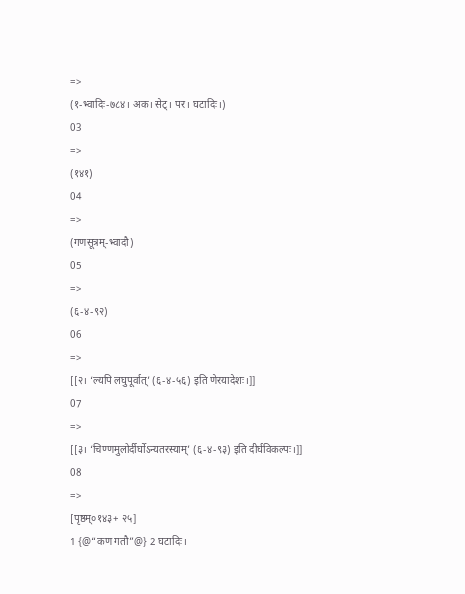=>
(१-भ्वादिः-७८४। अक। सेट्। पर। घटादिः।)
03
=>
(१४१)
04
=>
(गणसूत्रम्-भ्वादौ)
05
=>
(६-४-९२)
06
=>
[[२। ‘ल्यपि लघुपूर्वात्’ (६-४-५६) इति णेरयादेशः।]]
07
=>
[[३। ‘चिण्णमुलोर्दीर्घोऽन्यतरस्याम्’ (६-४-९३) इति दीर्घविकल्पः।]]
08
=>
[पृष्ठम्०१४३+ २५]
1 {@“कण गतौ”@} 2 घटादिः।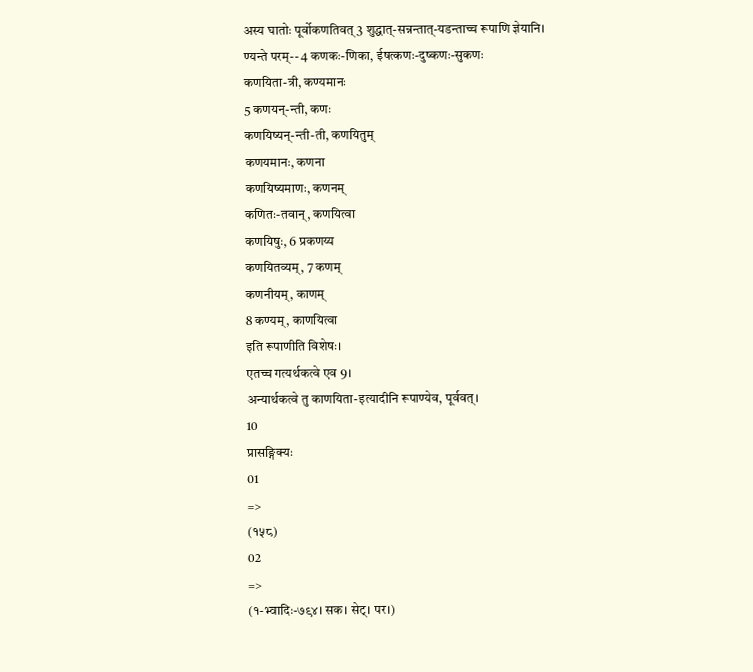अस्य घातोः पूर्वोकणतिवत् 3 शुद्धात्-सन्नन्तात्-यडन्ताच्च रूपाणि ज्ञेयानि।
ण्यन्ते परम्-- 4 कणकः-णिका, ईषत्कणः-दुष्कणः-सुकणः
कणयिता-त्री, कण्यमानः
5 कणयन्-न्ती, कणः
कणयिष्यन्-न्ती-ती, कणयितुम्
कणयमानः, कणना
कणयिष्यमाणः, कणनम्
कणितः-तवान्, कणयित्वा
कणयिषुः, 6 प्रकणय्य
कणयितव्यम्, 7 कणम्
कणनीयम्, काणम्
8 कण्यम्, काणयित्वा
इति रूपाणीति विशेषः।
एतच्च गत्यर्थकत्वे एव 9।
अन्यार्थकत्वे तु काणयिता-इत्यादीनि रूपाण्येव, पूर्ववत्।
10
प्रासङ्गिक्यः
01
=>
(१५८)
02
=>
(१-भ्वादिः-७९४। सक। सेट्। पर।)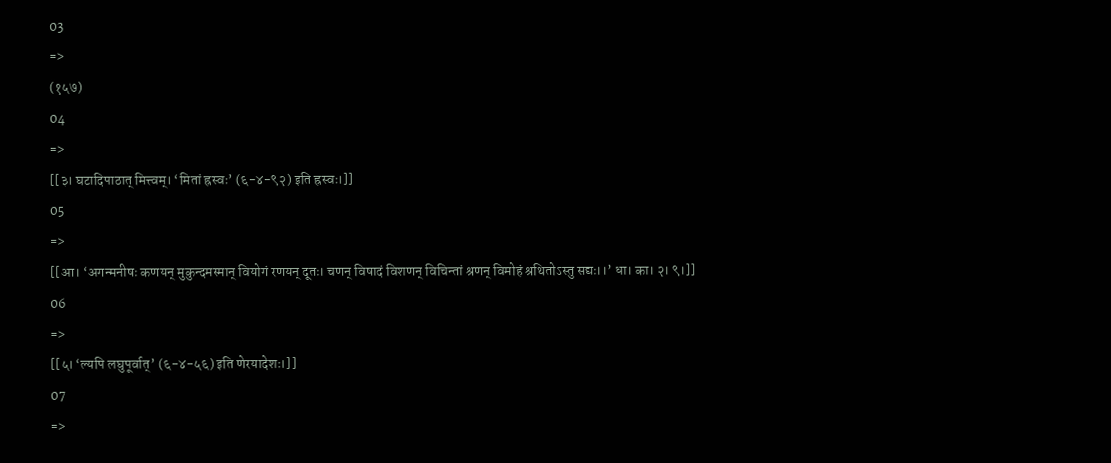03
=>
(१५७)
04
=>
[[३। घटादिपाठात् मित्त्वम्। ‘मितां ह्रस्वः’ (६-४-९२) इति ह्रस्वः।]]
05
=>
[[आ। ‘अगन्मनीषः कणयन् मुकुन्दमस्मान् वियोगं रणयन् दूतः। चणन् विषादं विशणन् विचिन्तां श्रणन् विमोहं श्रथितोऽस्तु सद्यः।।’ धा। का। २। ९।]]
06
=>
[[५। ‘ल्यपि लघुपूर्वात्’ (६-४-५६) इति णेरयादेशः।]]
07
=>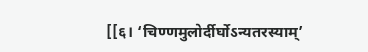[[६। ‘चिण्णमुलोर्दीर्घोऽन्यतरस्याम्’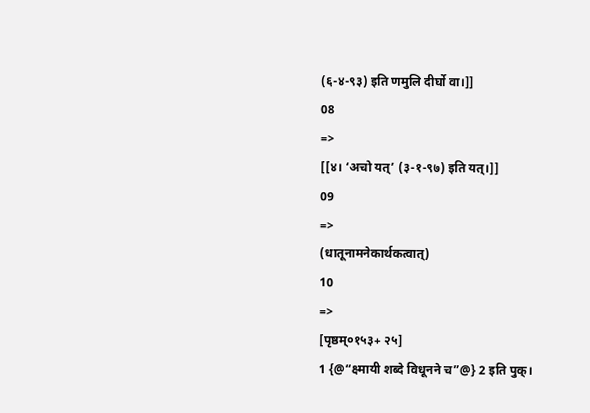(६-४-९३) इति णमुलि दीर्घो वा।]]
08
=>
[[४। ‘अचो यत्’ (३-१-९७) इति यत्।]]
09
=>
(धातूनामनेकार्थकत्वात्)
10
=>
[पृष्ठम्०१५३+ २५]
1 {@“क्ष्मायी शब्दे विधूनने च”@} 2 इति पुक्।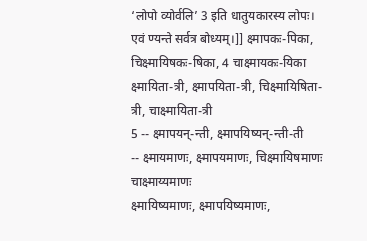‘लोपो व्योर्वलि’ 3 इति धातुयकारस्य लोपः।
एवं ण्यन्ते सर्वत्र बोध्यम्।]] क्ष्मापकः-पिका, चिक्ष्मायिषकः-षिका, 4 चाक्ष्मायकः-यिका
क्ष्मायिता-त्री, क्ष्मापयिता-त्री, चिक्ष्मायिषिता-त्री, चाक्ष्मायिता-त्री
5 -- क्ष्मापयन्-न्ती, क्ष्मापयिष्यन्-न्ती-ती
-- क्ष्मायमाणः, क्ष्मापयमाणः, चिक्ष्मायिषमाणः चाक्ष्माय्यमाणः
क्ष्मायिष्यमाणः, क्ष्मापयिष्यमाणः,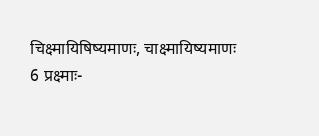चिक्ष्मायिषिष्यमाणः, चाक्ष्मायिष्यमाणः
6 प्रक्ष्माः-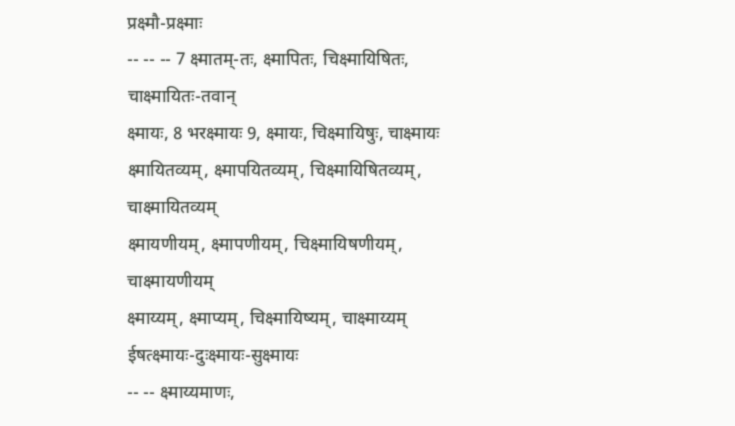प्रक्ष्मौ-प्रक्ष्माः
-- -- -- 7 क्ष्मातम्-तः, क्ष्मापितः, चिक्ष्मायिषितः, चाक्ष्मायितः-तवान्
क्ष्मायः, 8 भरक्ष्मायः 9, क्ष्मायः, चिक्ष्मायिषुः, चाक्ष्मायः
क्ष्मायितव्यम्, क्ष्मापयितव्यम्, चिक्ष्मायिषितव्यम्, चाक्ष्मायितव्यम्
क्ष्मायणीयम्, क्ष्मापणीयम्, चिक्ष्मायिषणीयम्, चाक्ष्मायणीयम्
क्ष्माय्यम्, क्ष्माप्यम्, चिक्ष्मायिष्यम्, चाक्ष्माय्यम्
ईषत्क्ष्मायः-दुःक्ष्मायः-सुक्ष्मायः
-- -- क्ष्माय्यमाणः,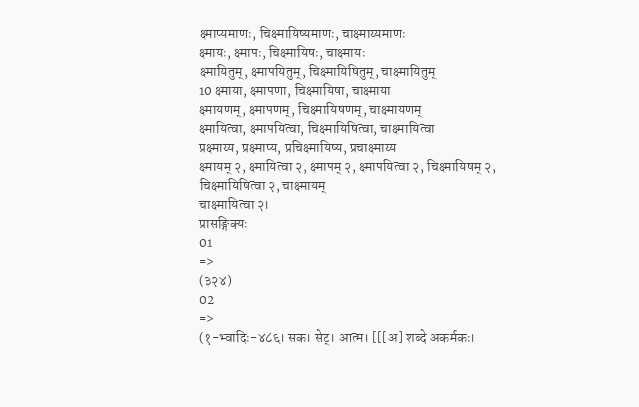क्ष्माप्यमाणः, चिक्ष्मायिष्यमाणः, चाक्ष्माय्यमाणः
क्ष्मायः, क्ष्मापः, चिक्ष्मायिषः, चाक्ष्मायः
क्ष्मायितुम्, क्ष्मापयितुम्, चिक्ष्मायिषितुम्, चाक्ष्मायितुम्
10 क्ष्माया, क्ष्मापणा, चिक्ष्मायिषा, चाक्ष्माया
क्ष्मायणम्, क्ष्मापणम्, चिक्ष्मायिषणम्, चाक्ष्मायणम्
क्ष्मायित्वा, क्ष्मापयित्वा, चिक्ष्मायिषित्वा, चाक्ष्मायित्वा
प्रक्ष्माय्य, प्रक्ष्माप्य, प्रचिक्ष्मायिष्य, प्रचाक्ष्माय्य
क्ष्मायम् २, क्ष्मायित्वा २, क्ष्मापम् २, क्ष्मापयित्वा २, चिक्ष्मायिषम् २, चिक्ष्मायिषित्वा २, चाक्ष्मायम्
चाक्ष्मायित्वा २।
प्रासङ्गिक्यः
01
=>
(३२४)
02
=>
(१-भ्वादिः-४८६। सक। सेट्। आत्म। [[[अ] शब्दे अकर्मकः।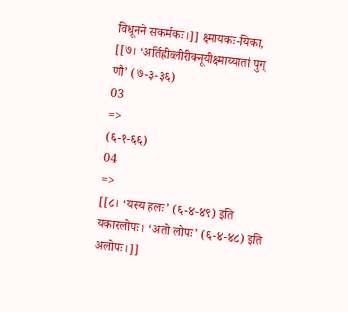विधूनने सकर्मकः।]] क्ष्मायकः-यिका, [[७। ‘अर्तिह्रीव्लीरीक्नूयीक्ष्माय्यातां पुग् णौ’ (७-३-३६)
03
=>
(६-१-६६)
04
=>
[[८। ‘यस्य हलः’ (६-४-४९) इति यकारलोपः। ‘अतो लोपः’ (६-४-४८) इति अलोपः।]]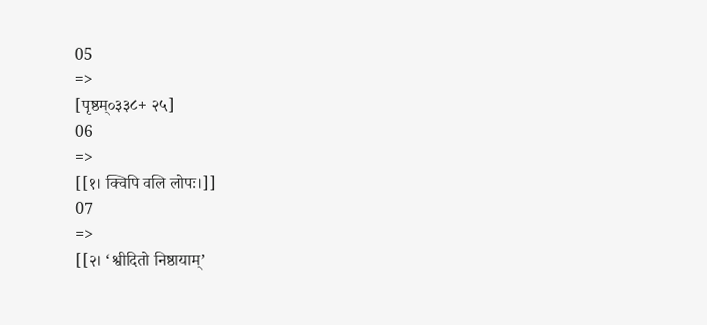05
=>
[पृष्ठम्०३३८+ २५]
06
=>
[[१। क्विपि वलि लोपः।]]
07
=>
[[२। ‘श्वीदितो निष्ठायाम्’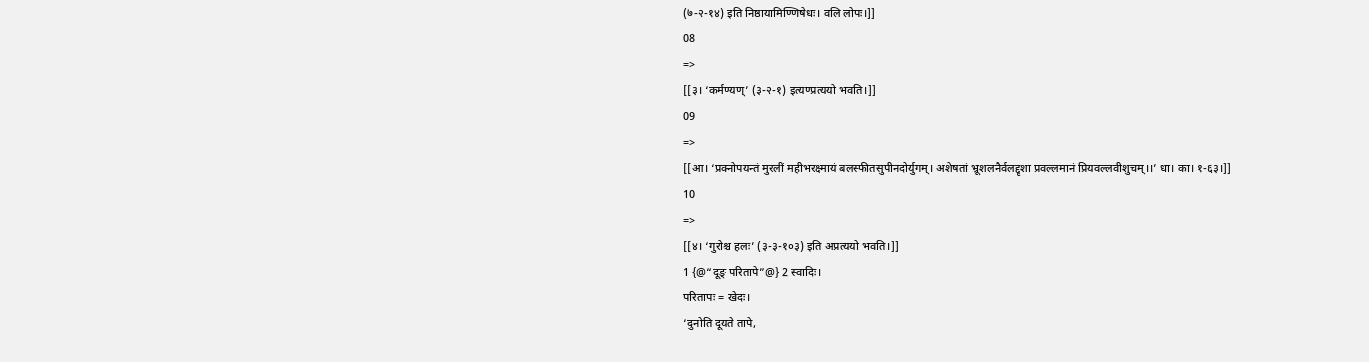(७-२-१४) इति निष्ठायामिण्णिषेधः। वलि लोपः।]]
08
=>
[[३। ‘कर्मण्यण्’ (३-२-१) इत्यण्प्रत्ययो भवति।]]
09
=>
[[आ। ‘प्रक्नोपयन्तं मुरलीं महीभरक्ष्मायं बलस्फीतसुपीनदोर्युगम्। अशेषतां भ्रूशलनैर्वलद्दृशा प्रवल्लमानं प्रियवल्लवीशुचम्।।’ धा। का। १-६३।]]
10
=>
[[४। ‘गुरोश्च हलः’ (३-३-१०३) इति अप्रत्ययो भवति।]]
1 {@“दूङ् परितापे”@} 2 स्वादिः।
परितापः = खेदः।
‘दुनोति दूयते तापे,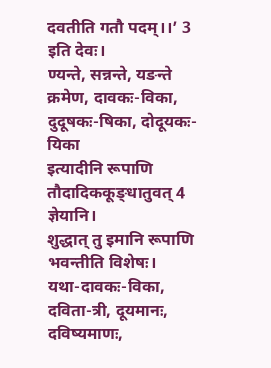दवतीति गतौ पदम्।।’ 3 इति देवः।
ण्यन्ते, सन्नन्ते, यङन्ते क्रमेण, दावकः-विका, दुदूषकः-षिका, दोदूयकः- यिका
इत्यादीनि रूपाणि तौदादिककूङ्धातुवत् 4 ज्ञेयानि।
शुद्धात् तु इमानि रूपाणि भवन्तीति विशेषः।
यथा-दावकः-विका, दविता-त्री, दूयमानः, दविष्यमाणः,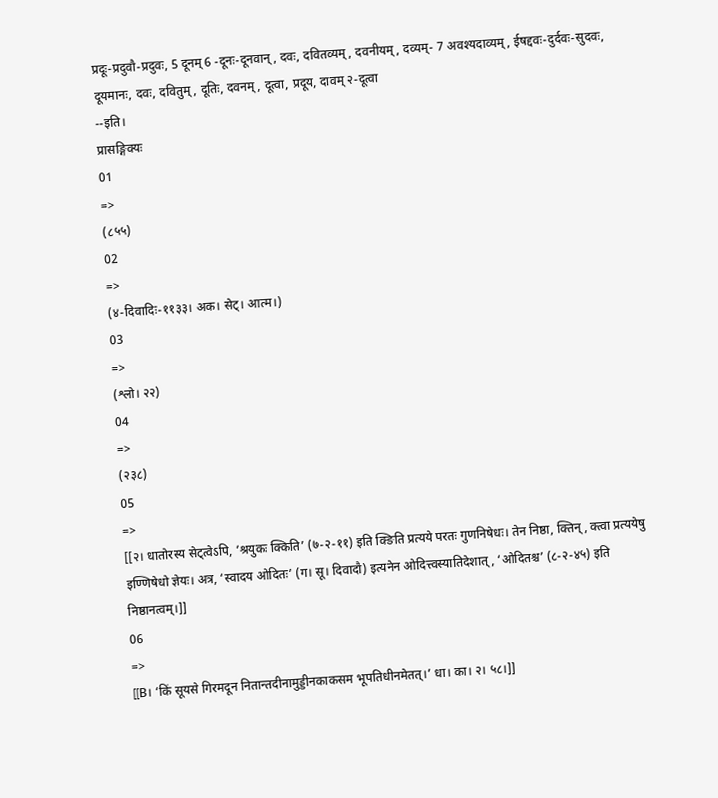प्रदूः-प्रदुवौ-प्रदुवः, 5 दूनम् 6 -दूनः-दूनवान्, दवः, दवितव्यम्, दवनीयम्, दव्यम्- 7 अवश्यदाव्यम्, ईषद्दवः-दुर्दवः-सुदवः, दूयमानः, दवः, दवितुम्, दूतिः, दवनम्, दूत्वा, प्रदूय, दावम् २-दूत्वा
--इति।
प्रासङ्गिक्यः
01
=>
(८५५)
02
=>
(४-दिवादिः-११३३। अक। सेट्। आत्म।)
03
=>
(श्लो। २२)
04
=>
(२३८)
05
=>
[[२। धातोरस्य सेट्त्वेऽपि, ‘श्रयुकः क्किति’ (७-२-११) इति क्ङिति प्रत्यये परतः गुणनिषेधः। तेन निष्ठा, क्तिन्, क्त्वा प्रत्ययेषु इण्णिषेधो ज्ञेयः। अत्र, ‘स्वादय ओदितः’ (ग। सू। दिवादौ) इत्यनेन ओदित्त्वस्यातिदेशात्, ‘ओदितश्च’ (८-२-४५) इति निष्ठानत्वम्।]]
06
=>
[[B। ‘किं सूयसे गिरमदून नितान्तदीनामुड्डीनकाकसम भूपतिधीनमेतत्।’ धा। का। २। ५८।]]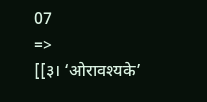07
=>
[[३। ‘ओरावश्यके’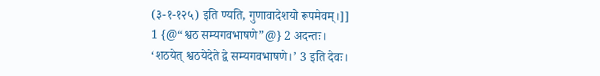(३-१-१२५) इति ण्यति, गुणावादेशयो रूपमेवम्।]]
1 {@“श्वठ सम्यगवभाषणे”@} 2 अदन्तः।
‘शठयेत् श्वठयेदेते द्वे सम्यगवभाषणे।’ 3 इति देवः।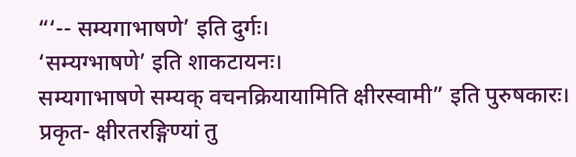“‘-- सम्यगाभाषणे’ इति दुर्गः।
‘सम्यग्भाषणे’ इति शाकटायनः।
सम्यगाभाषणे सम्यक् वचनक्रियायामिति क्षीरस्वामी” इति पुरुषकारः।
प्रकृत- क्षीरतरङ्गिण्यां तु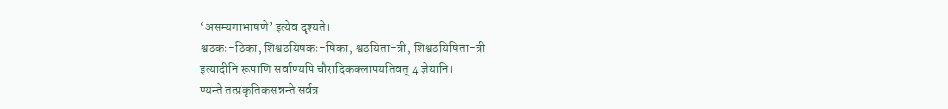‘असम्यगाभाषणे’ इत्येव दृश्यते।
श्वठकः-ठिका, शिश्वठयिषकः-षिका, श्वठयिता-त्री, शिश्वठयिषिता-त्री
इत्यादीनि रूपाणि सर्वाण्यपि चौरादिकक्लापयतिवत् 4 ज्ञेयानि।
ण्यन्ते तत्प्रकृतिकसन्नन्ते सर्वत्र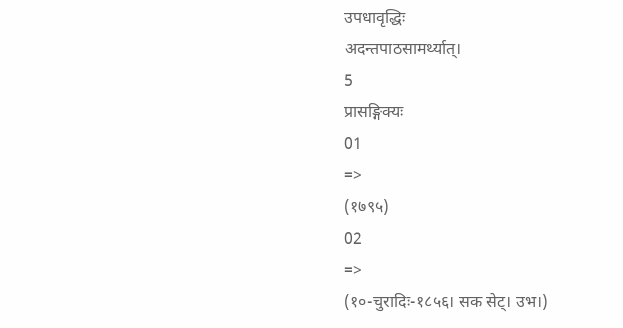उपधावृद्धिः
अदन्तपाठसामर्थ्यात्।
5
प्रासङ्गिक्यः
01
=>
(१७९५)
02
=>
(१०-चुरादिः-१८५६। सक सेट्। उभ।)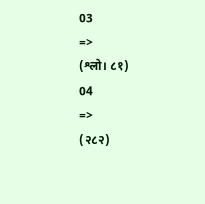03
=>
(श्लो। ८१)
04
=>
(२८२)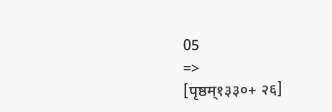05
=>
[पृष्ठम्१३३०+ २६]